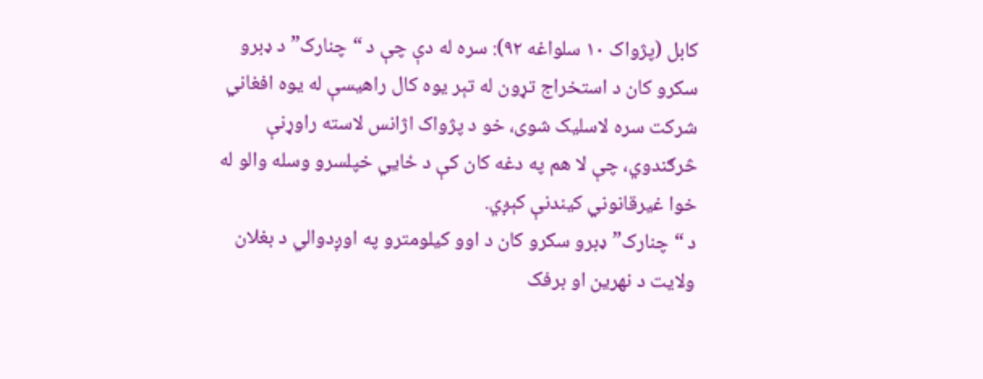کابل (پژواک ١٠ سلواغه ٩٢): سره له دې چې د “چنارک” د ډبرو سکرو کان د استخراج تړون له تېر يوه کال راهيسې له يوه افغاني شرکت سره لاسليک شوى، خو د پژواک اژانس لاسته راوړنې څرګندوي، چې لا هم په دغه کان کې د ځايي خپلسرو وسله والو له خوا غيرقانوني کيندنې کېږي.
د “چنارک” ډبرو سکرو کان د اوو کيلومترو په اوږدوالي د بغلان ولايت د نهرين او برفک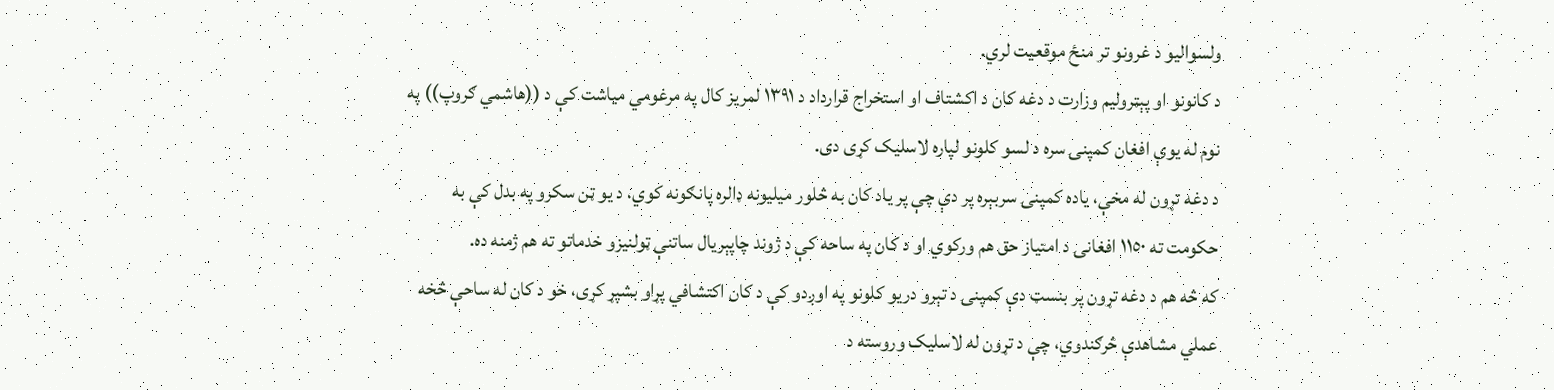ولسواليو د غرونو تر منځ موقعيت لري.
د کانونو او پېټروليم وزارت د دغه کان د اکشتاف او استخراج قرارداد د ١٣٩١ لمريز کال په مرغومي مياشت کې د ((هاشمي ګروپ)) په نوم له يوې افغان کمپنۍ سره د لسو کلونو لپاره لاسليک کړى دى.
د دغه تړون له مخې، ياده کمپنۍ سربېره پر دې چې پر ياد کان به څلور ميليونه ډالره پانګونه کوي، د يو ټن سکرو په بدل کې به حکومت ته ١١٥٠ افغانۍ د امتياز حق هم ورکوي او د کان په ساحه کې د ژوند چاپېريال ساتنې ټولنيزو خدماتو ته هم ژمنه ده.
که څه هم د دغه تړون پر بنسټ دې کمپنۍ د تېرو دريو کلونو په اوږدو کې د کان اکتشافي پړاو بشپړ کړى، خو د کان له ساحې څخه عملي مشاهدې څرګندوي، چې د تړون له لاسليک وروسته د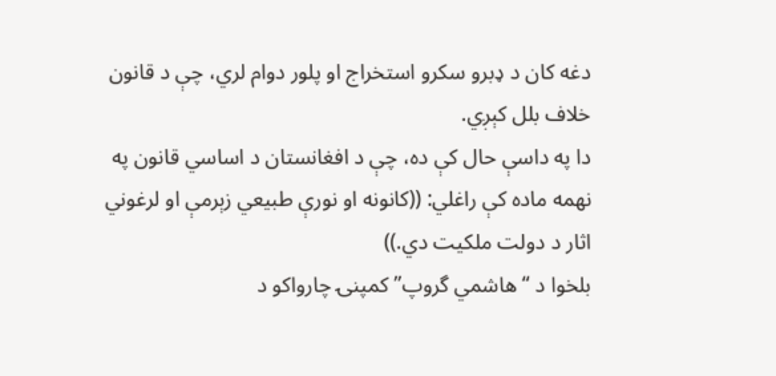دغه کان د ډبرو سکرو استخراج او پلور دوام لري، چې د قانون خلاف بلل کېږي.
دا په داسې حال کې ده، چې د افغانستان د اساسي قانون په نهمه ماده کې راغلي: ((کانونه او نورې طبيعي زېرمې او لرغوني اثار د دولت ملکيت دي.))
بلخوا د “هاشمي گروپ” کمپنۍ چارواکو د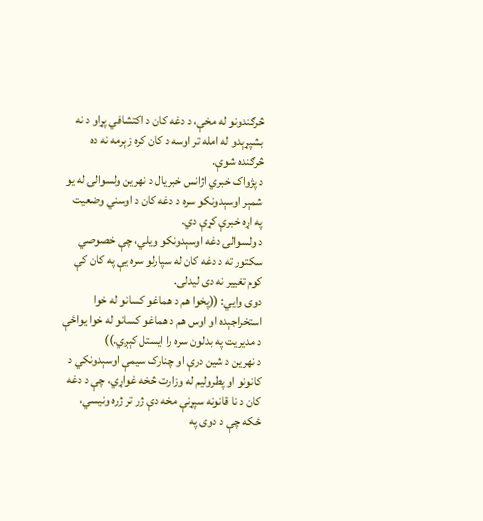څرګندونو له مخې، د دغه کان د اکتشافي پړاو د نه بشپړېدو له امله تر اوسه د کان کره زېرمه نه ده څرګنده شوې.
د پژواک خبري اژانس خبريال د نهرين ولسوالۍ له يو شمېر اوسېدونکو سره د دغه کان د اوسني وضعيت په اړه خبرې کړې دي.
د ولسوالۍ دغه اوسېدونکو ويلي، چې خصوصي سکتور ته د دغه کان له سپارلو سره يې په کان کې کوم تغيير نه دى ليدلى.
دوى وايي: ((پخوا هم د هماغو کسانو له خوا استخراجېده او اوس هم د هماغو کسانو له خوا يواځې د مديريت په بدلون سره را ايستل کېږي.))
د نهرين د شين درې او چنارک سيمې اوسېدونکي د کانونو او پطروليم له وزارت څخه غواړي، چې د دغه کان د نا قانونه سپړنې مخه دې ژر تر ژره ونيسي، ځکه چې د دوى په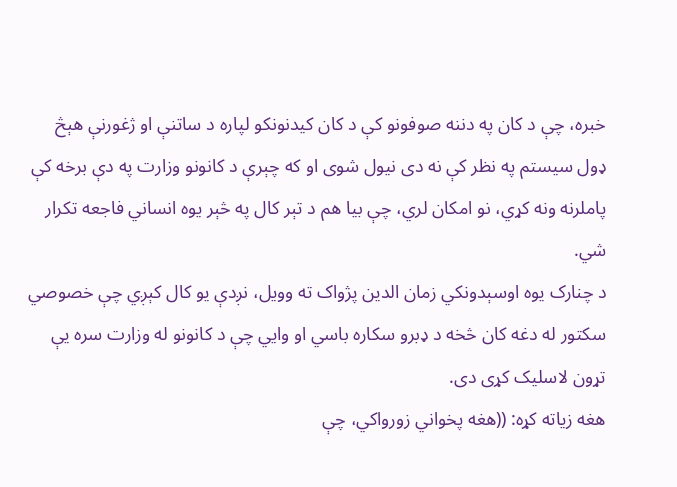خبره، چې د کان په دننه صوفونو کې د کان کيدنونکو لپاره د ساتنې او ژغورنې هېڅ ډول سيستم په نظر کې نه دى نيول شوى او که چېرې د کانونو وزارت په دې برخه کې پاملرنه ونه کړي، نو امکان لري، چې بيا هم د تېر کال په څېر يوه انساني فاجعه تکرار شي.
د چنارک يوه اوسېدونکي زمان الدين پژواک ته وويل، نږدې يو کال کېږي چې خصوصي سکتور له دغه کان څخه د ډبرو سکاره باسي او وايي چې د کانونو له وزارت سره يې تړون لاسليک کړى دى.
هغه زياته کړه: ((هغه پخواني زورواکي، چې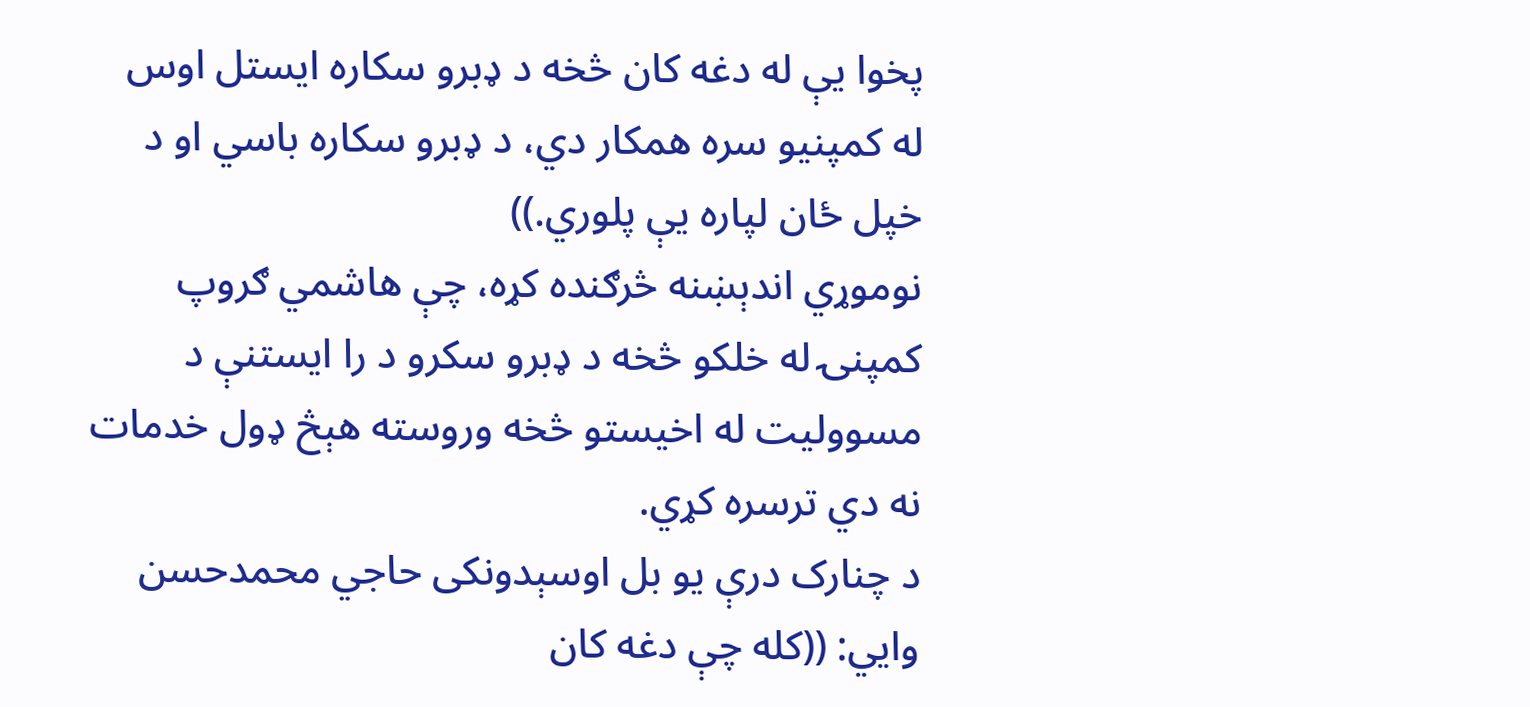پخوا يې له دغه کان څخه د ډبرو سکاره ايستل اوس له کمپنيو سره همکار دي، د ډبرو سکاره باسي او د خپل ځان لپاره يې پلوري.))
نوموړي اندېښنه څرګنده کړه، چې هاشمي ګروپ کمپنۍ له خلکو څخه د ډبرو سکرو د را ايستنې د مسووليت له اخيستو څخه وروسته هېڅ ډول خدمات نه دي ترسره کړي.
د چنارک درې يو بل اوسېدونکى حاجي محمدحسن وايي: ((کله چې دغه کان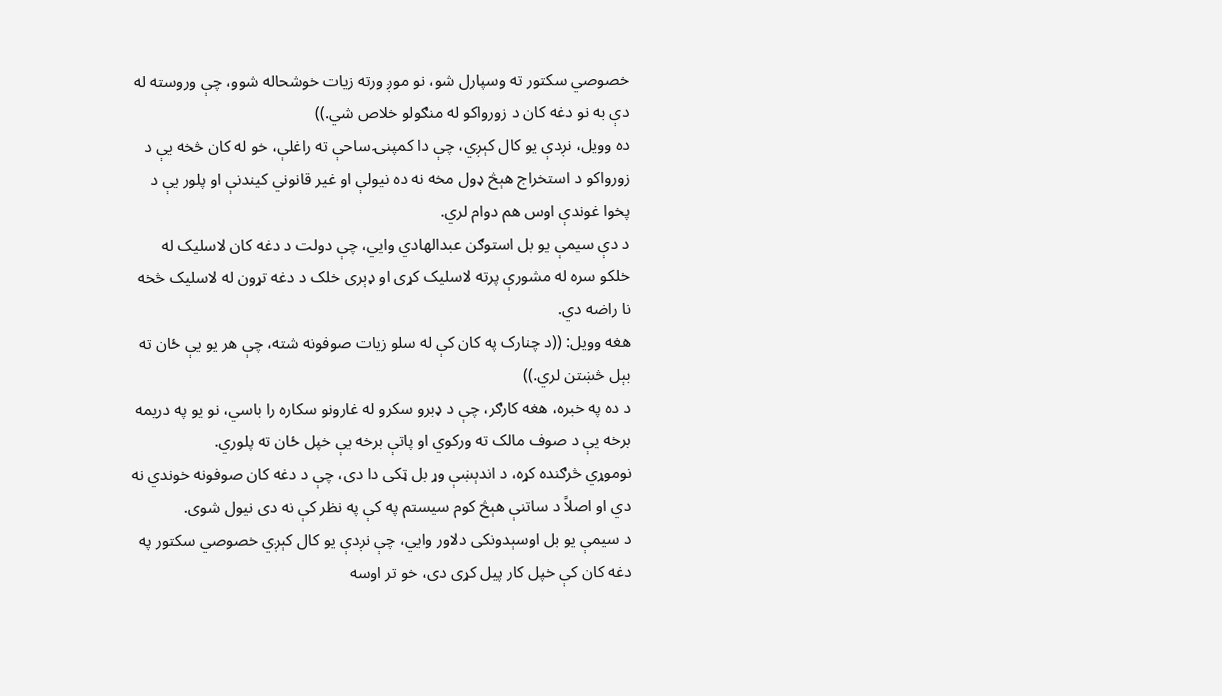خصوصي سکتور ته وسپارل شو، نو موږ ورته زيات خوشحاله شوو، چې وروسته له دې به نو دغه کان د زورواکو له منګولو خلاص شي.))
ده وويل، نږدې يو کال کېږي، چې دا کمپنۍ ساحې ته راغلې، خو له کان څخه يې د زورواکو د استخراج هېڅ ډول مخه نه ده نيولې او غير قانوني کيندنې او پلور يې د پخوا غوندې اوس هم دوام لري.
د دې سيمې يو بل استوګن عبدالهادي وايي، چې دولت د دغه کان لاسليک له خلکو سره له مشورې پرته لاسليک کړى او ډېرى خلک د دغه تړون له لاسليک څخه نا راضه دي.
هغه وويل: ((د چنارک په کان کې له سلو زيات صوفونه شته، چې هر يو يې ځان ته بېل څښتن لري.))
د ده په خبره، هغه کارګر، چې د ډبرو سکرو له غارونو سکاره را باسي، نو يو په دريمه برخه يې د صوف مالک ته ورکوي او پاتې برخه يې خپل ځان ته پلوري.
نوموړي څرګنده کړه، د اندېښې وړ بل ټکى دا دى، چې د دغه کان صوفونه خوندي نه دي او اصلاً د ساتنې هېڅ کوم سيستم په کې په نظر کې نه دى نيول شوى.
د سيمې يو بل اوسېدونکى دلاور وايي، چې نږدې يو کال کېږي خصوصي سکتور په دغه کان کې خپل کار پيل کړى دى، خو تر اوسه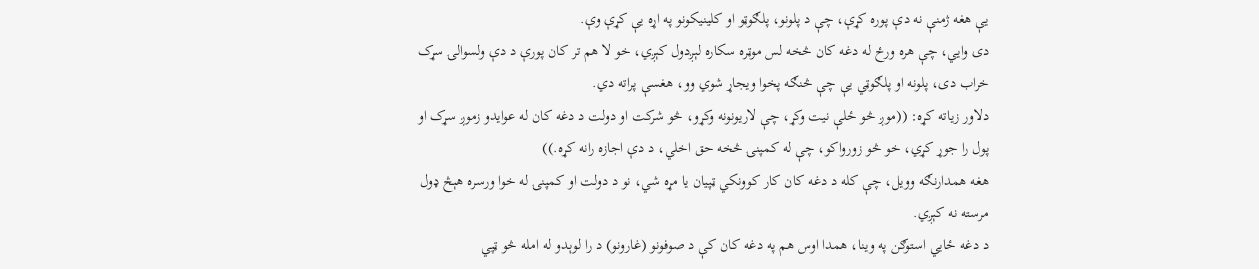يې هغه ژمنې نه دې پوره کړې، چې د پلونو، پلګوټو او کلينيکونو په اړه يې کړې وې.
دى وايي، چې هره ورځ له دغه کان څخه لس موټره سکاره لېږدول کېږي، خو لا هم تر کان پورې د دې ولسوالۍ سړک خراب دى، پلونه او پلګوټي يې چې څنګه پخوا ويجاړ شوي وو، هغسې پراته دي.
دلاور زياته کړه: ((موږ څو ځلې نيت وکړ، چې لاريونونه وکړو، څو شرکت او دولت د دغه کان له عوايدو زموږ سړک او پول را جوړ کړي، خو څو زورواکو، چې له کمپنۍ څخه حق اخلي، د دې اجازه رانه کړه.))
هغه همدارنګه وويل، چې کله د دغه کان کار کوونکي ټپيان يا مړه شي، نو د دولت او کمپنۍ له خوا ورسره هېڅ ډول مرسته نه کېږي.
د دغه ځايي استوګن په وينا، همدا اوس هم په دغه کان کې د صوفونو (غارونو) د را لوېدو له امله څو ټپي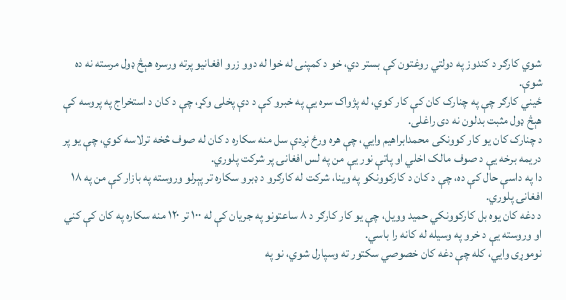شوي کارګر د کندوز په دولتي روغتون کې بستر دي، خو د کمپنۍ له خوا له دوو زرو افغانيو پرته ورسره هېڅ ډول مرسته نه ده شوې.
ځيني کارګر چې په چنارک کان کې کار کوي، له پژواک سره يې په خبرو کې د دې پخلى وکړ، چې د کان د استخراج په پروسه کې هېڅ ډول مثبت بدلون نه دى راغلى.
د چنارک کان يو کار کوونکى محمدابراهيم وايي، چې هره ورځ نږدې سل منه سکاره د کان له صوف څخه ترلاسه کوي، چې يو پر دريمه برخه يې د صوف مالک اخلي او پاتې نور يې من په لس افغانۍ پر شرکت پلوري.
دا په داسې حال کې ده، چې د کان د کارکوونکو په وينا، شرکت له کارګرو د ډبرو سکاره تر پېرلو وروسته په بازار کې من په ١٨ افغانۍ پلوري.
د دغه کان يوه بل کارکوونکي حميد وويل، چې يو کار کارګر د ٨ ساعتونو په جريان کې له ١٠٠ تر ١٢٠ منه سکاره په کان کې کني او وروسته يې د خرو په وسيله له کانه را باسي.
نوموړى وايي، کله چې دغه کان خصوصي سکتور ته وسپارل شوي، نو په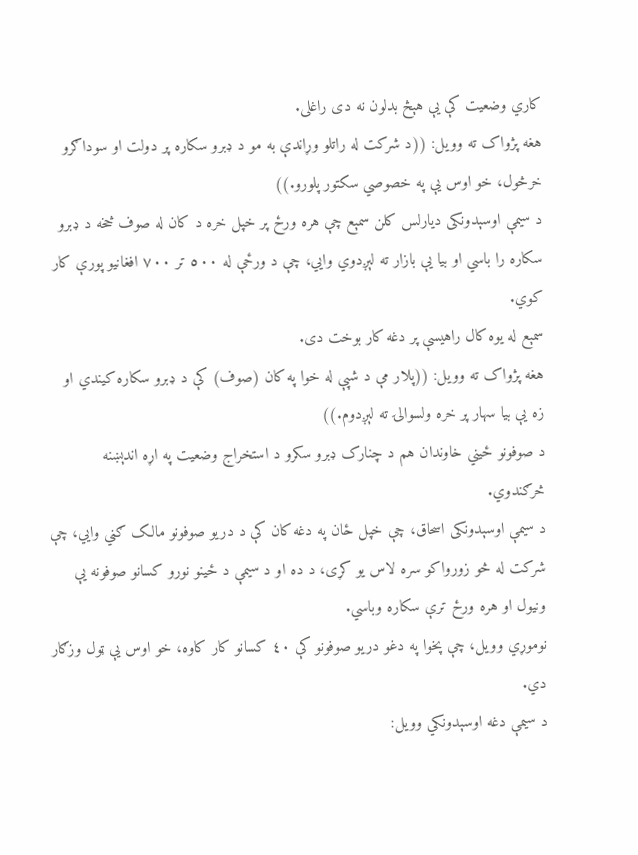کاري وضعيت کې يې هېڅ بدلون نه دى راغلى.
هغه پژواک ته وويل: ((د شرکت له راتلو وړاندې به مو د ډبرو سکاره پر دولت او سوداګرو خرڅول، خو اوس يې په خصوصي سکتور پلورو.))
د سيمې اوسېدونکى ديارلس کلن سمېع چې هره ورځ پر خپل خره د کان له صوف څخه د ډبرو سکاره را باسي او بيا يې بازار ته لېږدوي وايي، چې د ورځې له ٥٠٠ تر ٧٠٠ افغانيو پورې کار کوي.
سمېع له يوه کال راهيسې پر دغه کار بوخت دى.
هغه پژواک ته وويل: ((پلار مې د شپې له خوا په کان (صوف) کې د ډبرو سکاره کيندي او زه يې بيا سهار پر خره ولسوالۍ ته لېږدوم.))
د صوفونو ځيني خاوندان هم د چنارک ډبرو سکرو د استخراج وضعيت په اړه اندېښنه څرګندوي.
د سيمې اوسېدونکى اسحاق، چې خپل ځان په دغه کان کې د دريو صوفونو مالک ګڼي وايي، چې شرکت له څو زورواکو سره لاس يو کړى، د ده او د سيمې د ځينو نورو کسانو صوفونه يې ونيول او هره ورځ ترې سکاره وباسي.
نوموړي وويل، چې پخوا په دغو دريو صوفونو کې ٤٠ کسانو کار کاوه، خو اوس يې ټول وزګار دي.
د سيمې دغه اوسېدونکي وويل: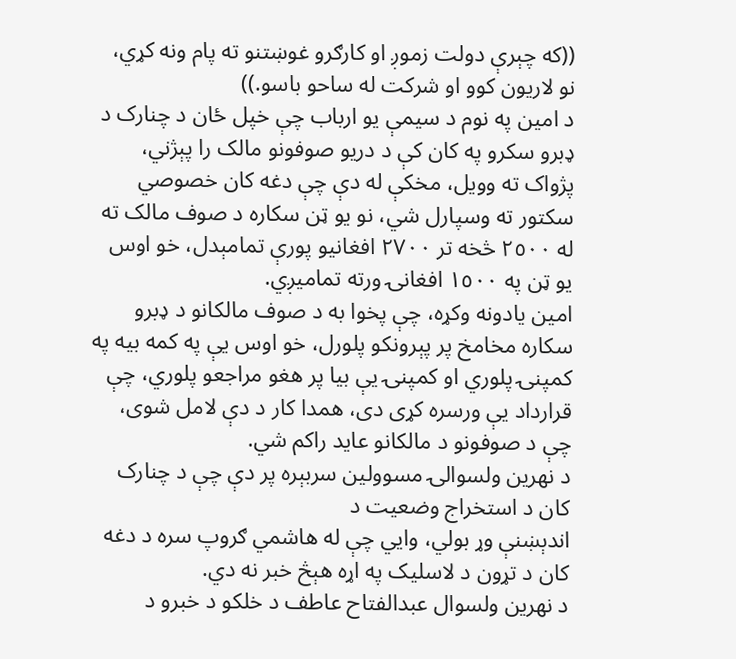((که چېرې دولت زموږ او کارګرو غوښتنو ته پام ونه کړي، نو لاريون کوو او شرکت له ساحو باسو.))
د امين په نوم د سيمې يو ارباب چې خپل ځان د چنارک د ډبرو سکرو په کان کې د دريو صوفونو مالک را پېژني، پژواک ته وويل، مخکې له دې چې دغه کان خصوصي سکتور ته وسپارل شي، نو يو ټن سکاره د صوف مالک ته له ٢٥٠٠ څخه تر ٢٧٠٠ افغانيو پورې تمامېدل، خو اوس يو ټن په ١٥٠٠ افغانۍ ورته تماميږي.
امين يادونه وکړه، چې پخوا به د صوف مالکانو د ډبرو سکاره مخامخ پر پېرونکو پلورل، خو اوس يې په کمه بيه په کمپنۍ پلوري او کمپنۍ يې بيا پر هغو مراجعو پلوري، چې قرارداد يې ورسره کړى دى، همدا کار د دې لامل شوى، چې د صوفونو د مالکانو عايد راکم شي.
د نهرين ولسوالۍ مسوولين سربېره پر دې چې د چنارک کان د استخراج وضعيت د
اندېښنې وړ بولي، وايي چې له هاشمي ګروپ سره د دغه کان د تړون د لاسليک په اړه هېڅ خبر نه دي.
د نهرين ولسوال عبدالفتاح عاطف د خلکو د خبرو د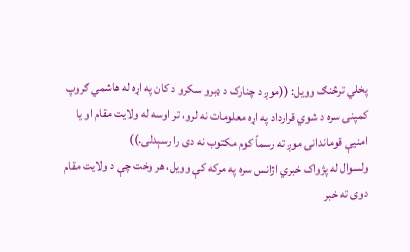پخلي ترڅنګ وويل: ((موږ د چنارک د ډبرو سکرو د کان په اړه له هاشمي ګروپ کمپنۍ سره د شوي قرارداد په اړه معلومات نه لرو، تر اوسه له ولايت مقام او يا امنيې قوماندانۍ موږ ته رسماً کوم مکتوب نه دى را رسېدلى.))
ولسوال له پژواک خبري اژانس سره په مرکه کې وويل، هر وخت چې د ولايت مقام دوى ته خبر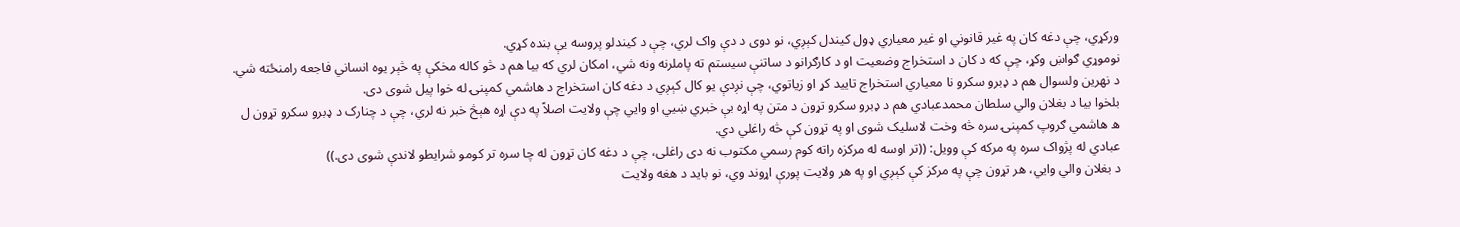ورکړي، چې دغه کان په غير قانوني او غير معياري ډول کيندل کېږي، نو دوى د دې واک لري، چې د کيندلو پروسه يې بنده کړي.
نوموړي ګواښ وکړ، چې که د کان د استخراج وضعيت او د کارګرانو د ساتنې سيستم ته پاملرنه ونه شي، امکان لري که بيا هم د څو کاله مخکې په څېر يوه انساني فاجعه رامنځته شي.
د نهرين ولسوال هم د ډبرو سکرو نا معياري استخراج تاييد کړ او زياتوي، چې نږدې يو کال کېږي د دغه کان استخراج د هاشمي کمپنۍ له خوا پيل شوى دى.
بلخوا بيا د بغلان والي سلطان محمدعبادي هم د ډبرو سکرو تړون د متن په اړه بې خبري ښيي او وايي چې ولايت اصلاً په دې اړه هېڅ خبر نه لري، چې د چنارک د ډبرو سکرو تړون ل
ه هاشمي ګروپ کمپنۍ سره څه وخت لاسليک شوى او په تړون کې څه راغلي دي.
عبادي له پژواک سره په مرکه کې وويل: ((تر اوسه له مرکزه راته کوم رسمي مکتوب نه دى راغلى، چې د دغه کان تړون له چا سره تر کومو شرايطو لاندې شوى دى.))
د بغلان والي وايي، هر تړون چې په مرکز کې کېږي او په هر ولايت پورې اړوند وي، نو بايد د هغه ولايت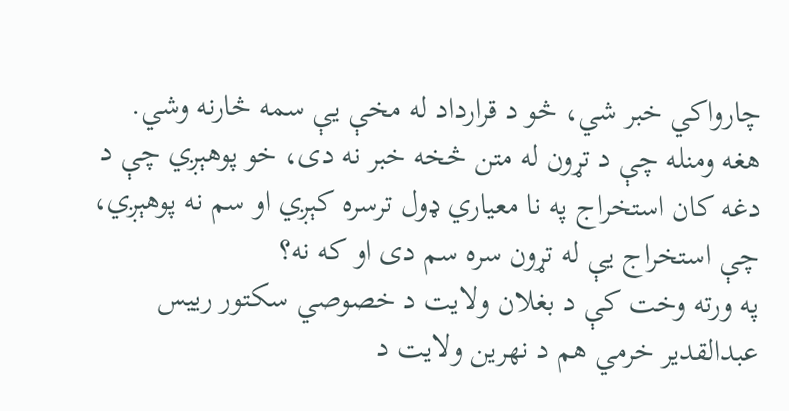چارواکي خبر شي، څو د قرارداد له مخې يې سمه څارنه وشي.
هغه ومنله چې د تړون له متن څخه خبر نه دى، خو پوهېږي چې د دغه کان استخراج په نا معياري ډول ترسره کېږي او سم نه پوهېږي، چې استخراج يې له تړون سره سم دى او که نه؟
په ورته وخت کې د بغلان ولايت د خصوصي سکتور رييس عبدالقدير خرمي هم د نهرين ولايت د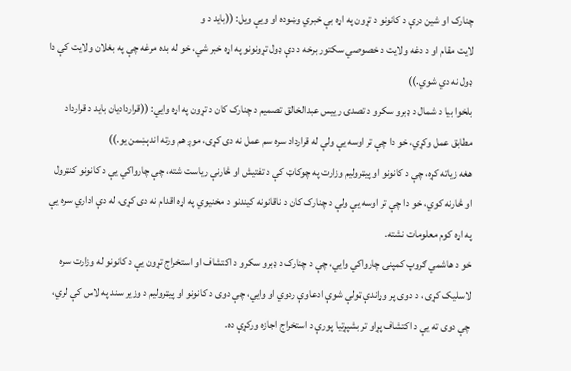چنارک او شين درې د کانونو د تړون په اړه بې خبري وښوده او ويې ويل: ((بايد د و
لايت مقام او د دغه ولايت د خصوصي سکتور برخه د دې ډول تړونونو په اړه خبر شي، خو له بده مرغه چې په بغلان ولايت کې دا ډول نه دي شوي.))
بلخوا بيا د شمال د ډبرو سکرو د تصدۍ رييس عبدالخالق تصميم د چنارک کان د تړون په اړه وايي: ((قرارداديان بايد د قرارداد مطابق عمل وکړي، خو دا چې تر اوسه يې ولې له قرارداد سره سم عمل نه دى کړى، موږ هم ورته اندېښمن يو.))
هغه زياته کړه، چې د کانونو او پيټروليم وزارت په چوکاټ کې د تفتيش او څارنې رياست شته، چې چارواکي يې د کانونو کنټرول او څارنه کوي، خو دا چې تر اوسه يې ولې د چنارک کان د ناقانونه کيندنو د مخنيوي په اړه اقدام نه دى کړى، له دې اداري سره يې په اړه کوم معلومات نشته.
خو د هاشمي ګروپ کمپنۍ چارواکي وايي، چې د چنارک د ډبرو سکرو د اکتشاف او استخراج تړون يې د کانونو له وزارت سره لاسليک کړى ، د دوى پر وړاندې ټولې شوې ادعاوې ردوي او وايي، چې دوى د کانونو او پيټروليم د وزير سند په لاس کې لري، چې دوى ته يې د اکتشاف پړاو تر بشپړتيا پورې د استخراج اجازه ورکړې ده.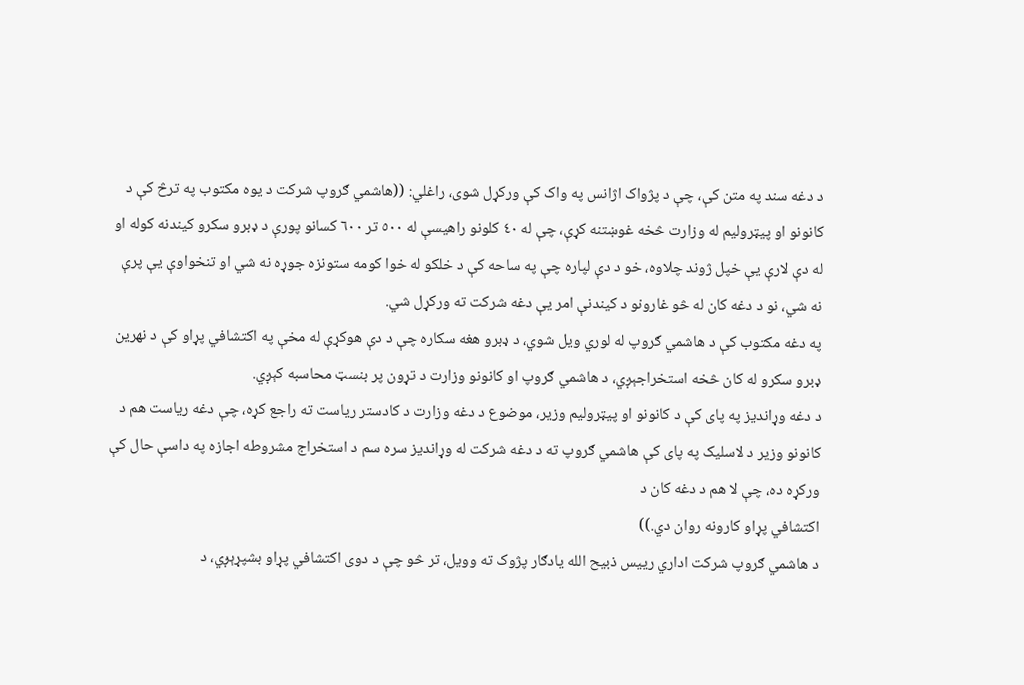د دغه سند په متن کې، چې د پژواک اژانس په واک کې ورکړل شوى، راغلي: ((هاشمي ګروپ شرکت د يوه مکتوب په ترڅ کې د کانونو او پيټروليم له وزارت څخه غوښتنه کړې، چې له ٤٠ کلونو راهيسې له ٥٠٠ تر ٦٠٠ کسانو پورې د ډبرو سکرو کيندنه کوله او له دې لارې يې خپل ژوند چلاوه، خو د دې لپاره چې په ساحه کې د خلکو له خوا کومه ستونزه جوړه نه شي او تنخواوې يې پرې نه شي، نو د دغه کان له څو غارونو د کيندنې امر يې دغه شرکت ته ورکړل شي.
په دغه مکتوب کې د هاشمي ګروپ له لوري ويل شوي، د ډبرو هغه سکاره چې د دې هوکړې له مخې په اکتشافي پړاو کې د نهرين ډبرو سکرو له کان څخه استخراجېږي، د هاشمي ګروپ او کانونو وزارت د تړون پر بنسټ محاسبه کېږي.
د دغه وړانديز په پاى کې د کانونو او پيټروليم وزير، موضوع د دغه وزارت د کادستر رياست ته راجع کړه، چې دغه رياست هم د کانونو وزير د لاسليک په پاى کې هاشمي ګروپ ته د دغه شرکت له وړانديز سره سم د استخراج مشروطه اجازه په داسې حال کې ورکړه ده، چې لا هم د دغه کان د
اکتشافي پړاو کارونه روان دي.))
د هاشمي ګروپ شرکت اداري رييس ذبيح الله يادګار پژوک ته وويل، تر څو چې د دوى اکتشافي پړاو بشپړېږي، د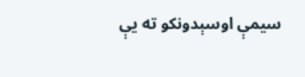سيمې اوسېدونکو ته يې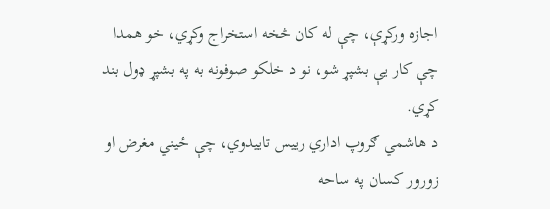اجازه ورکړې، چې له کان څخه استخراج وکړي، خو همدا چې کار يې بشپړ شو، نو د خلکو صوفونه به په بشپړ ډول بند کړي.
د هاشمي ګروپ اداري رييس تاييدوي، چې ځيني مغرض او زورور کسان په ساحه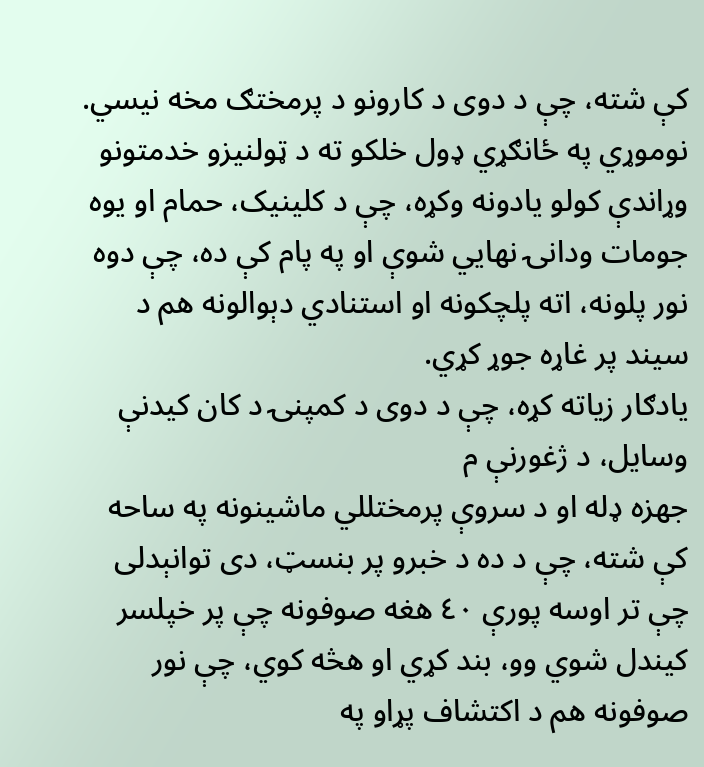کې شته، چې د دوى د کارونو د پرمختګ مخه نيسي.
نوموړي په ځانګړي ډول خلکو ته د ټولنيزو خدمتونو وړاندې کولو يادونه وکړه، چې د کلينيک، حمام او يوه جومات ودانۍ نهايي شوې او په پام کې ده، چې دوه نور پلونه، اته پلچکونه او استنادي دېوالونه هم د سيند پر غاړه جوړ کړي.
يادګار زياته کړه، چې د دوى د کمپنۍ د کان کيدنې وسايل، د ژغورنې م
جهزه ډله او د سروې پرمختللي ماشينونه په ساحه کې شته، چې د ده د خبرو پر بنسټ، دى توانېدلى چې تر اوسه پورې ٤٠ هغه صوفونه چې پر خپلسر کيندل شوي وو، بند کړي او هڅه کوي، چې نور صوفونه هم د اکتشاف پړاو په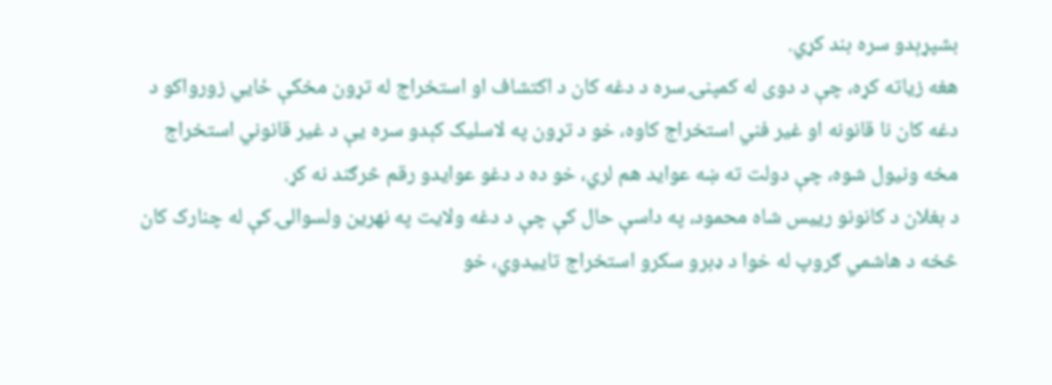بشپړېدو سره بند کړي.
هغه زياته کړه، چې د دوى له کمپنۍ سره د دغه کان د اکتشاف او استخراج له تړون مخکې ځايي زورواکو د دغه کان نا قانونه او غير فني استخراج کاوه، خو د تړون په لاسليک کېدو سره يې د غير قانوني استخراج مخه ونيول شوه، چې دولت ته ښه عوايد هم لري، خو ده د دغو عوايدو رقم څرګند نه کړ.
د بغلان د کانونو رييس شاه محمود، په داسې حال کې چې د دغه ولايت په نهرين ولسوالۍ کې له چنارک کان څخه د هاشمي ګروپ له خوا د ډبرو سکرو استخراج تاييدوي، خو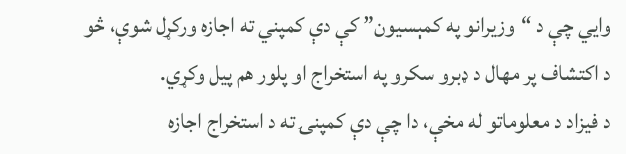وايي چې د “وزيرانو په کمېسيون” کې دې کمپني ته اجازه ورکړل شوې، څو د اکتشاف پر مهال د ډبرو سکرو په استخراج او پلور هم پيل وکړي.
د فيزاد د معلوماتو له مخې، دا چې دې کمپنۍ ته د استخراج اجازه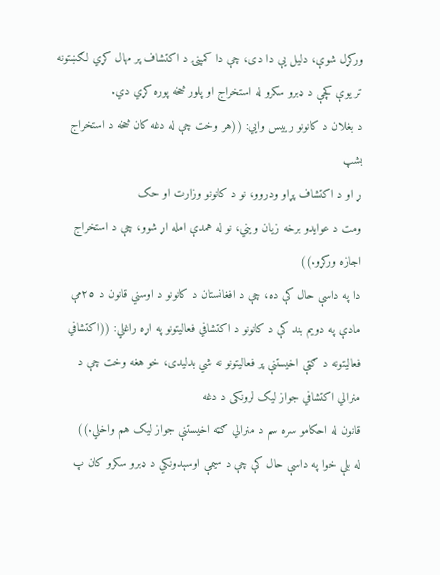ورکړل شوې، دليل يې دا دى، چې دا کمپنۍ د اکتشاف پر مهال کړي لګښتونه تر يوې کچې د ډبرو سکرو له استخراج او پلور څخه پوره کړي دي.
د بغلان د کانونو رييس وايي: ((هر وخت چې له دغه کان څخه د استخراج بشپ
ړ او د اکتشاف پړاو ودروو، نو د کانونو وزارت او حک
ومت د عوايدو برخه زيان ويني، نو له همدې امله اړ شوو، چې د استخراج اجازه ورکړو.))
دا په داسې حال کې ده، چې د افغانستان د کانونو د اوسني قانون د ٢٥مې مادې په دويم بند کې د کانونو د اکتشافي فعاليتونو په اړه راغلي: ((اکتشافي فعاليتونه د ګټې اخيستنې پر فعاليتونو نه شي بدليدى، خو هغه وخت چې د منرالي اکتشافي جواز ليک لرونکى د دغه
قانون له احکامو سره سم د منرالي ګټه اخيستنې جواز ليک هم واخلي.))
له بلې خوا په داسې حال کې چې د سيمې اوسېدونکي د ډبرو سکرو کان پ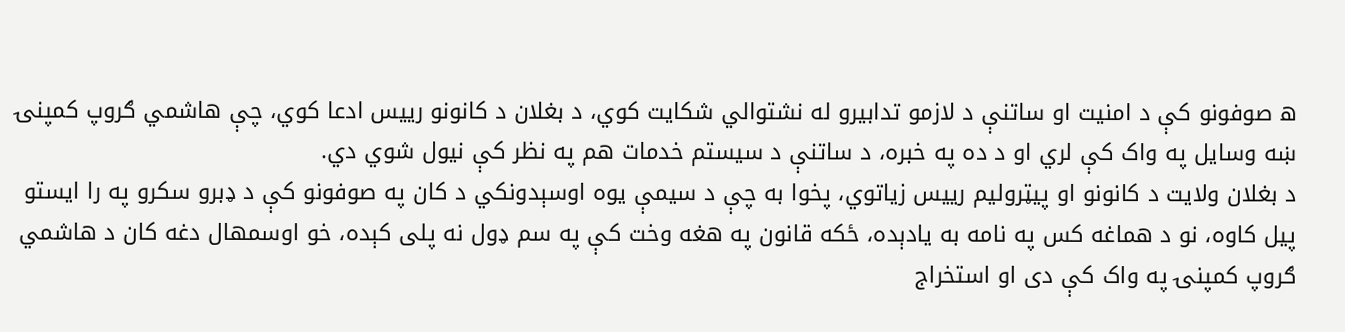ه صوفونو کې د امنيت او ساتنې د لازمو تدابيرو له نشتوالي شکايت کوي، د بغلان د کانونو رييس ادعا کوي، چې هاشمي ګروپ کمپنۍ ښه وسايل په واک کې لري او د ده په خبره، د ساتنې د سيستم خدمات هم په نظر کې نيول شوي دي.
د بغلان ولايت د کانونو او پيټروليم رييس زياتوي، پخوا به چې د سيمې يوه اوسېدونکي د کان په صوفونو کې د ډبرو سکرو په را ايستو پيل کاوه، نو د هماغه کس په نامه به يادېده، ځکه قانون په هغه وخت کې په سم ډول نه پلى کېده، خو اوسمهال دغه کان د هاشمي ګروپ کمپنۍ په واک کې دى او استخراج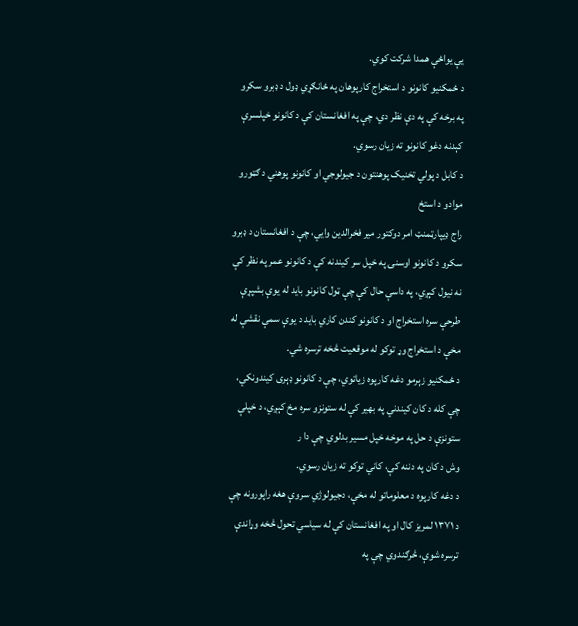يې يواځې همدا شرکت کوي.
د ځمکنيو کانونو د استخراج کارپوهان په ځانګړي ډول د ډبرو سکرو په برخه کې په دې نظر دي، چې په افغانستان کې د کانونو خپلسرې کېدنه دغو کانونو ته زيان رسوي.
د کابل د پولي تخنيک پوهنتون د جيولوجي او کانونو پوهني د ګټورو موادو د استخ
راج ډيپارټمنټ امر دوکتور مير فخرالدين وايي، چې د افغانستان د ډبرو سکرو د کانونو اوسنۍ په خپل سر کيندنه کې د کانونو عمر په نظر کې نه نيول کېږي، په داسې حال کې چې ټول کانونو بايد له يوې بشپړې طرحې سره استخراج او د کانونو کندن کاري بايد د يوې سمې نقشې له مخې د استخراج وړ توکو له موقعيت څخه ترسره شي.
د ځمکنيو زېرمو دغه کارپوه زياتوي، چې د کانونو ډېرى کيندونکي، چې کله د کان کيندني په بهير کې له ستونزو سره مخ کېږي، د خپلې ستونزې د حل په موخه خپل مسير بدلوي چې دا ر
وش د کان په دننه کې، کاني توکو ته زيان رسوي.
د دغه کارپوه د معلوماتو له مخې، دجيولوژي سروې هغه راپورونه چې د ١٣٧١ لمريز کال او په افغانستان کې له سياسي تحول څخه وړاندې ترسره شوې، څرګندوي چې په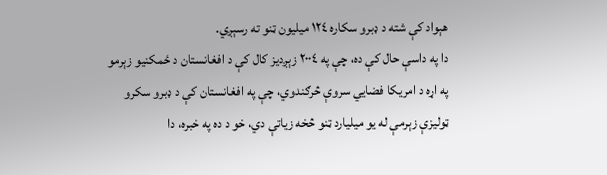هېواد کې شته د ډبرو سکاره ١٢٤ ميليون ټنو ته رسېږي.
دا په داسې حال کې ده، چې په ٢٠٠٤ زېږديز کال کې د افغانستان د ځمکنيو زېرمو په اړه د امريکا فضايي سروې څرګندوي، چې په افغانستان کې د ډبرو سکرو ټوليزې زېرمې له يو ميليارد ټنو څخه زياتې دي، خو د ده په خبره، دا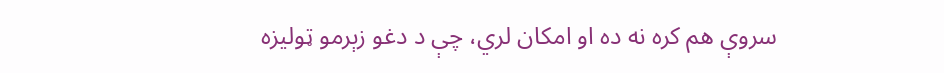سروې هم کره نه ده او امکان لري، چې د دغو زېرمو ټوليزه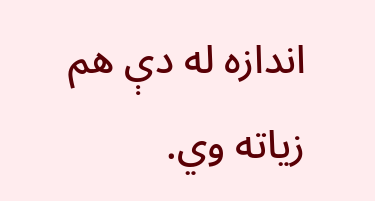اندازه له دې هم زياته وي.